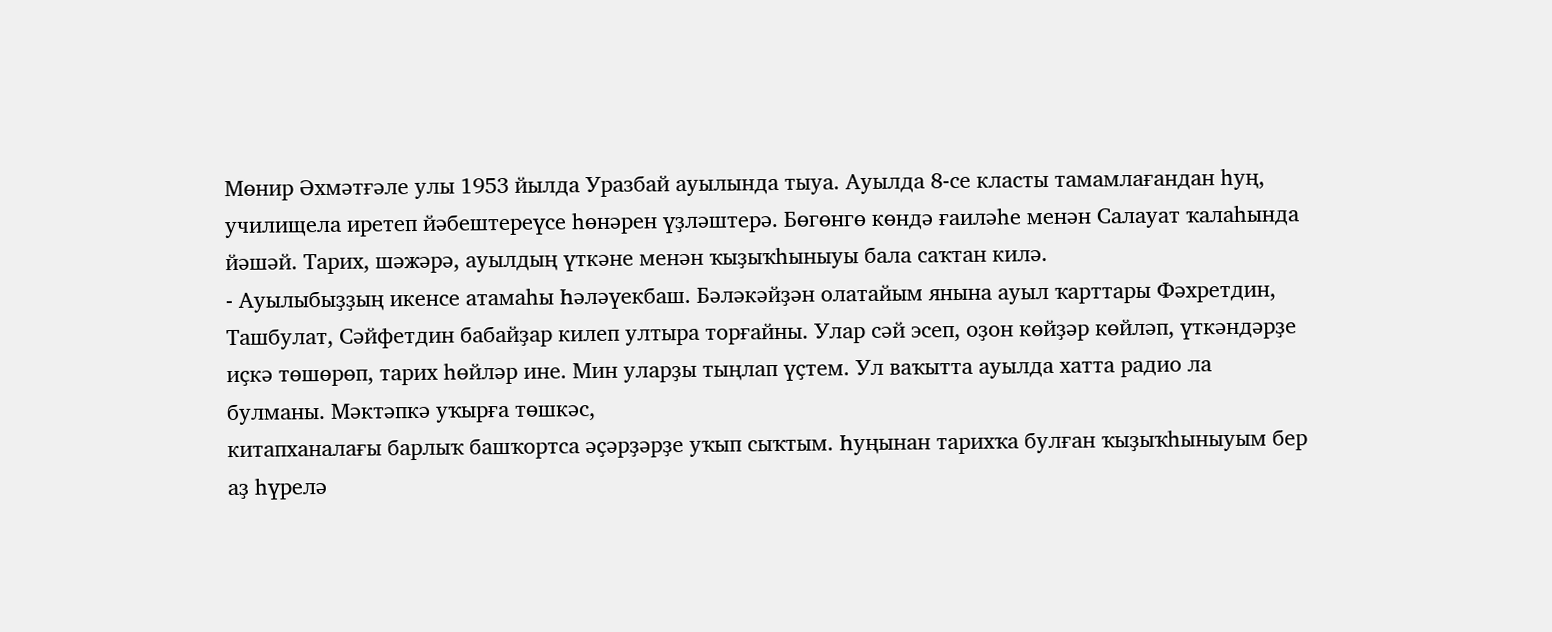Мөнир Әхмәтғәле улы 1953 йылда Уразбай ауылында тыуа. Ауылда 8-се класты тамамлағандан һуң, училищела иретеп йәбештереүсе һөнәрен үҙләштерә. Бөгөнгө көндә ғаиләһе менән Салауат ҡалаһында йәшәй. Тарих, шәжәрә, ауылдың үткәне менән ҡыҙыҡһыныуы бала саҡтан килә.
- Ауылыбыҙҙың икенсе атамаһы Һәләүекбаш. Бәләкәйҙән олатайым янына ауыл ҡарттары Фәхретдин, Ташбулат, Сәйфетдин бабайҙар килеп ултыра торғайны. Улар сәй эсеп, оҙон көйҙәр көйләп, үткәндәрҙе иҫкә төшөрөп, тарих һөйләр ине. Мин уларҙы тыңлап үҫтем. Ул ваҡытта ауылда хатта радио ла булманы. Мәктәпкә уҡырға төшкәс,
китапханалағы барлыҡ башҡортса әҫәрҙәрҙе уҡып сыҡтым. Һуңынан тарихҡа булған ҡыҙыҡһыныуым бер аҙ һүрелә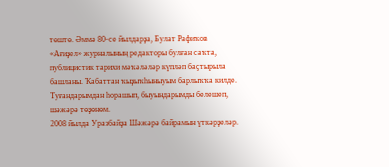төштө. Әммә 80-се йылдарҙа, Булат Рафиҡов «Ағиҙел» журналының редакторы булған саҡта, публицистик тарихи мәҡәләләр күпләп баҫтырыла башланы. Ҡабаттан ҡыҙыҡһыныуым барлыҡҡа килде. Туғандарымдан һорашып, быуындарымды белешеп, шәжәрә төҙөнөм.
2008 йылда Уразбайҙа Шәжәрә байрамын үткәрҙеләр.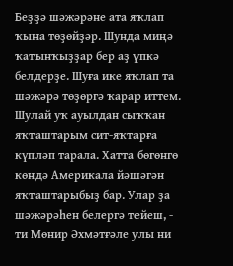Беҙҙә шәжәрәне ата яҡлап ҡына төҙөйҙәр. Шунда миңә ҡатынҡыҙҙар бер аҙ үпкә белдерҙе. Шуға ике яҡлап та шәжәрә төҙөргә ҡарар иттем. Шулай уҡ ауылдан сыҡҡан яҡташтарым сит-яҡтарға күпләп тарала. Хатта бөгөнгө көндә Америкала йәшәгән яҡташтарыбыҙ бар. Улар ҙа шәжәрәһен белергә тейеш, - ти Мөнир Әхмәтғәле улы ни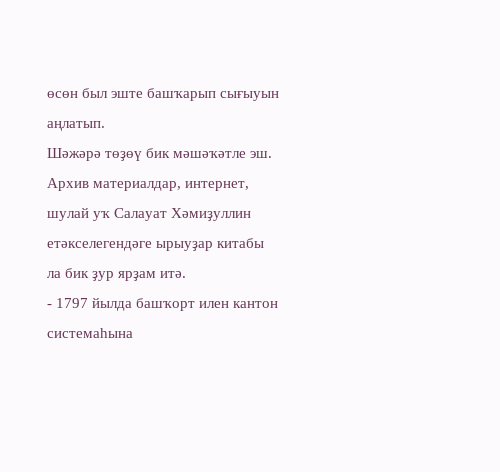өсөн был эште башҡарып сығыуын аңлатып.
Шәжәрә төҙөү бик мәшәҡәтле эш. Архив материалдар, интернет, шулай уҡ Салауат Хәмиҙуллин етәкселегендәге ырыуҙар китабы ла бик ҙур ярҙам итә.
- 1797 йылда башҡорт илен кантон системаһына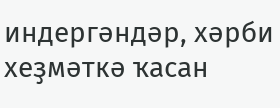индергәндәр, хәрби хеҙмәткә ҡасан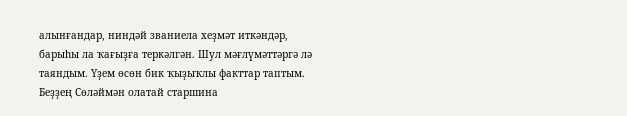алынғандар, ниндәй званиела хеҙмәт иткәндәр, барыһы ла ҡағыҙға теркәлгән. Шул мәғлүмәттәргә лә таяндым. Үҙем өсөн бик ҡыҙыҡлы факттар таптым. Беҙҙең Сөләймән олатай старшина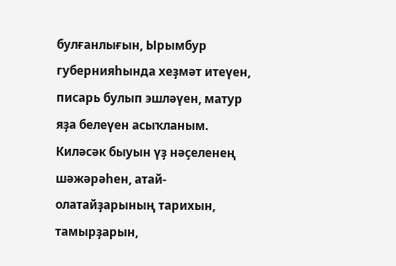булғанлығын, Ырымбур губернияһында хеҙмәт итеүен, писарь булып эшләүен, матур яҙа белеүен асыҡланым. Киләсәк быуын үҙ нәҫеленең шәжәрәһен, атай-олатайҙарының тарихын, тамырҙарын,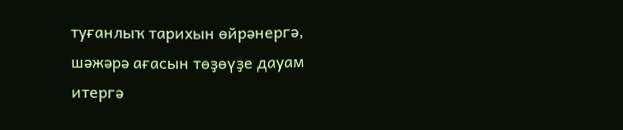туғанлыҡ тарихын өйрәнергә, шәжәрә ағасын төҙөүҙе дауам итергә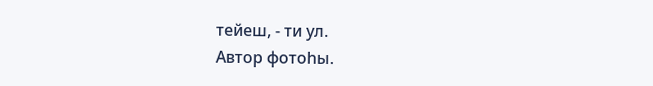тейеш, - ти ул.
Автор фотоһы.